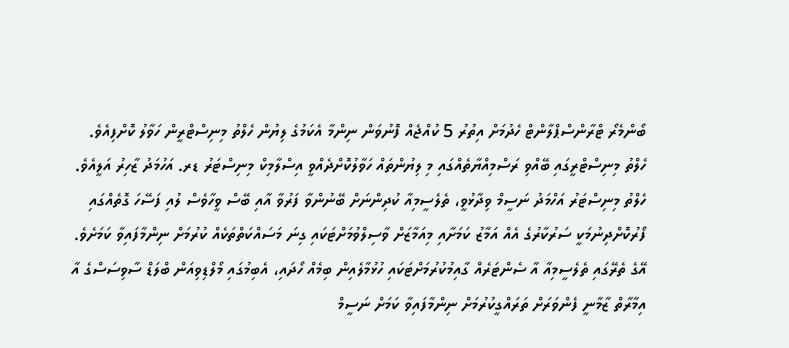ބޯންމެރޯ ޓްރާންސްޕްލާންޓް ހެދުމަށް އިތުރު 5 ކުއްޖެއް ފޮނުވަން ނިންމާ އެކަމުގެ ލިޔުން ހެލްތު މިނިސްޓްރީން ހަވާލު ކޮށްފިއެވެ.
ހެލްތު މިނިސްޓްރީގައި ބޭއްވި ރަސްމިއްޔާތެއްގައި މި ލިޔުންތައް ހަވާލުކޮށްދެއްވީ އިސްލާމިކް މިނިސްޓަރު ޑރ. އަހުމަދު ޒާހިރު އަލީއެވެ.
ހެލްތު މިނިސްޓަރު އަހްމަދު ނަސީމް ވިދާޅުވީ، ތެލެސީމިއާ ކުދިންނަށް ބޭނުންވާ ފަރުވާ އާއި ބޭސް ވީހާވެސް ލުއި ފަސޭހަ ގޮތެއްގައި ފޯރުކޮށްދިނުމަކީ ސަރުކާރުގެ އެއް އަމާޒު ކަމަށާއި މިއަމާޒަށް ވާސިލްވުމަށްޓަކައި ގިނަ މަސައްކަތްތަކެއް ކުރުމަށް ނިންމާފައިވާ ކަމަށެވެ.
އޭގެ ތެރޭގައި ތެލެސީމިއާ އާ ސެންޓަރެއް ގާއިމުކުރުމަށްޓަކައި ހުޅުމާލެއިން ބިމެއް ހޯދައި، އެބިމުގައި މޯލްޑިވިއަން ބްލަޑް ސާވިސަސްގެ އާ އިމާރާތް ޒާމާނީ ފެންވަރަށް ތަރައްގީކުރުމަށް ނިންމާފައިވާ ކަމަށް ނަސީމް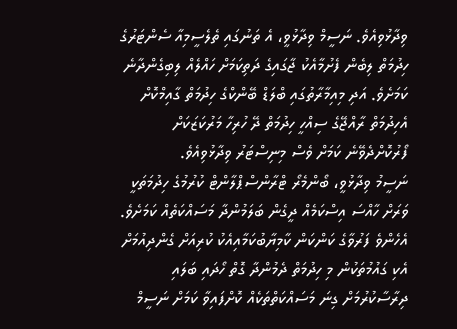ވިދާޅުވިއެވެ. ނަސީމް ވިދާޅުވީ، އެ ތަނުގައި ތެލެސީމިއާ ސެންޓަރުގެ ހިދުމަތް ލިބެން ފެށުމާއެކު ޖާގައިގެ ދަތިކަމަށް ހައްލެއް ލިބިގެންދާނެ ކަމަށެވެ. އަދި މިއިމާރާތުގައި ބްލަޑް ބޭންކްގެ ހިދުމަތް ގާއިމްކޮށް އެހިދުމަތް ރާއްޖޭގެ ސިއްހީ ހިދުމަތް ދޭ ހުރިހާ މަރުކަޒަކަށް ފޯރުކޮށްދެވޭނެ ކަމަށް ވެސް މިނިސްޓަރު ވިދާޅުވިއެވެ.
ނަސީމު ވިދާޅުވީ، ބޯންމެރޯ ޓްރާންސްޕްލާންޓް ކުރުމުގެ ހިދުމަތަކީ ވަރަށް ހާއްސަ އިސްކަމެއް ދީގެން ބަލަމުންދާ މަސައްކަތެއް ކަމަށެވެ. އެހެންވެ ފަރުވާގެ ކަންކަން ކާމިޔާބުކަމާއިއެކު ކުރިއަށް ގެންދިއުމަށް އެކި ގައުމުތަކުން މި ހިދުމަތް ދެމުންދާ ގޮތް ހޯދައި ބަލައި ދިރާސާކުރުމަށް ގިނަ މަސައްކަތްތަކެއް ކޮށްފައިވާ ކަމަށް ނަސީމް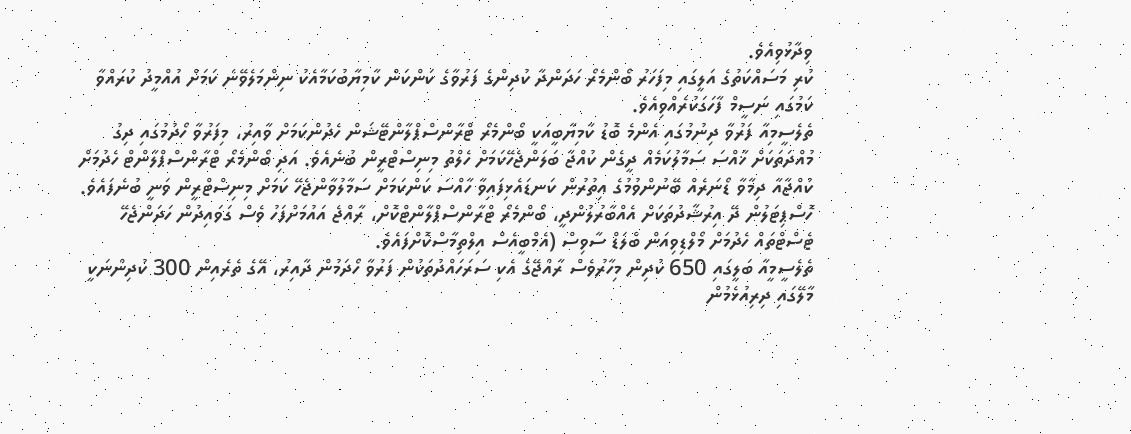ވިދާޅުވިއެވެ.
ކުރި މަސައްކަތުގެ އަލީގައި މިފަހަރު ބޯންމެރޯ ހަދަންދާ ކުދިންގެ ފަރުވާގެ ކަންކަން ކާމިޔާބުކަމާއެކު ނިންމަލެވޭނެ ކަމަށް އުއްމީދު ކުރައްވާ ކަމުގައި ނަސީމް ފާހަގަކުރެއްވިއެވެ.
ތެލެސީމިއާ ފަރުވާ ދިނުމުގައި އެންމެ ބޮޑު ކާމިޔާބީއަކީ ބޯންމެރޯ ޓްރާންސްޕްލާންޓޭޝަން ހެދުންކަމަށް ވާއިރު، މިފަރުވާ ހޯދުމުގައި ދިގު މުއްދަތަކަށް ޚާއްސަ ސަމާލުކަމެއް ދީގެން ކުއްޖާ ބަލަންޖެހޭކަމަށް ހެލްތު މިނިސްޓްރީން ބުނެއެވެ. އަދި ބޯންމެރޯ ޓްރާންސްޕްލާންޓް ހެދުމަށް ކުއްޖާއާ ދިމާވާ ޑޯނަރެއް ބޭނުންވުމުގެ އިތުރުން ކަނޑައެޅިފައިވާ ހާއްސަ ކަންކަމަށް ސަމާލުވާންޖެހޭ ކަމަށް މިނިސްޓްރީން ވަނީ ބުނެފައެވެ.
ހޮސްޕިޓަލުން ދޭ އިރުޝާދުތަކަށް އެއްބާރުލުންދީ، ބޯންމެރޯ ޓްރާންސްޕްލާންޓްކޮށް، ރާއްޖެ އައުމަށްފަހު ވެސް ގަވައިދުން ހަދަންޖެހޭ ޓެސްޓްތައް ހެދުމަށް މޯލްޑިވިއަން ބްލަޑް ސާވިސް (އެމްބީއެސް އިލްތިމާސްކޮށްފައެވެ.
ތެލެސީމީއާ ބަލީގައި 650 ކުދިން މިހާރުވެސް ރާއްޖޭގެ އެކި ސަރަހައްދުތަކުން ފަރުވާ ހޯދަމުން ދާއިރު، އޭގެ ތެރެއިން 300 ކުދިންނަކީ މާލޭގައި ދިރިއުޅެމުން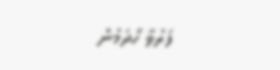ފަރުވާ ހޯދަމުން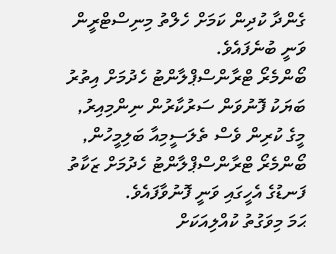ގެންދާ ކުދިން ކަމަށް ހެލްތު މިނިސްޓްރީން ވަނީ ބުނެފައެވެ.
ބޯންމެރޯ ޓްރާންސްޕްލާންޓު ހެދުމަށް އިތުރު ބަޔަކު ފޮނުވަން ސަރުކާރުން ނިންމިއިރު, މީގެ ކުރިން ވެސް ތެލަސީމިއާ ބަލިމީހުން, ބޯންމެރޯ ޓްރާންސްޕްލާންޓު ހެދުމަށް ޒަކާތު ފަނޑުގެ އެހީގައި ވަނީ ފޮނުވާފައެވެ.
ޙަމަ މިވަގުތު ކުއްލިއަކަށް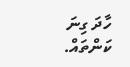ހާދަ ގިނަ ކަންތައް.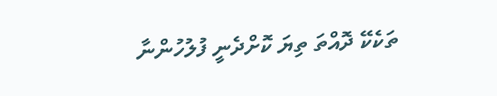ތަކެކޭ ދޮއްތަ ތިޔަ ކޮށްދެނީ ފުލުހުންނާ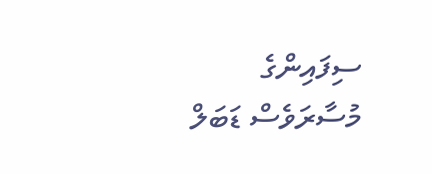ސިފައިންގެ މުސާރަވެސް ޑަބަލް